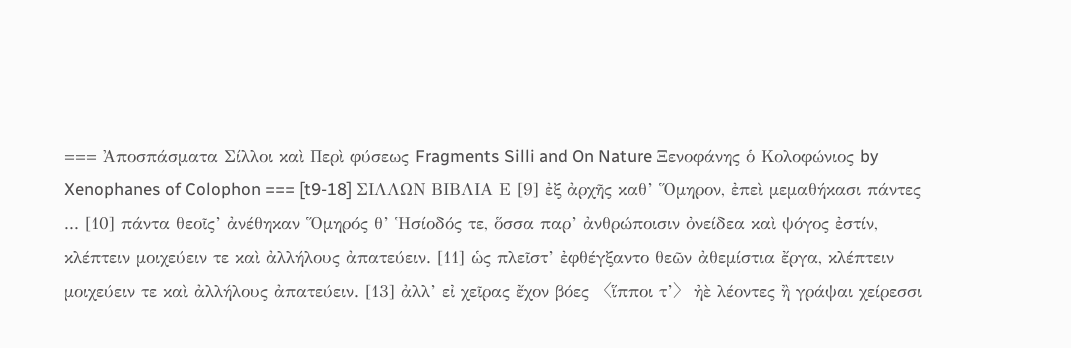=== Ἀποσπάσματα Σίλλοι καὶ Περὶ φύσεως Fragments Silli and On Nature Ξενοφάνης ὁ Κολοφώνιος by Xenophanes of Colophon === [t9-18] ΣΙΛΛΩΝ ΒΙΒΛΙΑ Ε [9] ἐξ ἀρχῆς καθ’ Ὅμηρον, ἐπεὶ μεμαθήκασι πάντες ... [10] πάντα θεοῖς’ ἀνέθηκαν Ὅμηρός θ’ Ἡσίοδός τε, ὅσσα παρ’ ἀνθρώποισιν ὀνείδεα καὶ ψόγος ἐστίν, κλέπτειν μοιχεύειν τε καὶ ἀλλήλους ἀπατεύειν. [11] ὡς πλεῖστ’ ἐφθέγξαντο θεῶν ἀθεμίστια ἔργα, κλέπτειν μοιχεύειν τε καὶ ἀλλήλους ἀπατεύειν. [13] ἀλλ’ εἰ χεῖρας ἔχον βόες 〈ἵπποι τ’〉 ἠὲ λέοντες ἢ γράψαι χείρεσσι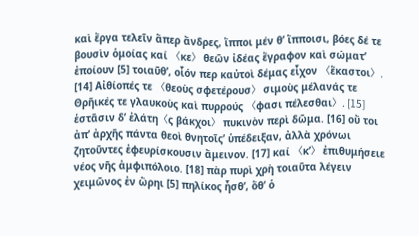καὶ ἔργα τελεῖν ἅπερ ἄνδρες, ἵπποι μέν θ’ ἵπποισι, βόες δέ τε βουσὶν ὁμοίας καί 〈κε〉 θεῶν ἰδέας ἔγραφον καὶ σώματ’ ἐποίουν [5] τοιαῦθ’, οἷόν περ καὐτοὶ δέμας εἶχον 〈ἕκαστοι〉. [14] Αἰθίοπές τε 〈θεοὺς σφετέρουσ〉 σιμοὺς μέλανάς τε Θρῆικές τε γλαυκοὺς καὶ πυρρούς 〈φασι πέλεσθαι〉. [15] ἑστᾶσιν δ’ ἐλάτη〈ς βάκχοι〉 πυκινὸν περὶ δῶμα. [16] οὔ τοι ἀπ’ ἀρχῆς πάντα θεοὶ θνητοῖς’ ὑπέδειξαν, ἀλλὰ χρόνωι ζητοῦντες ἐφευρίσκουσιν ἄμεινον. [17] καί 〈κ’〉 ἐπιθυμήσειε νέος νῆς ἀμφιπόλοιο. [18] πὰρ πυρὶ χρὴ τοιαῦτα λέγειν χειμῶνος ἐν ὥρηι [5] πηλίκος ἦσθ’, ὅθ’ ὁ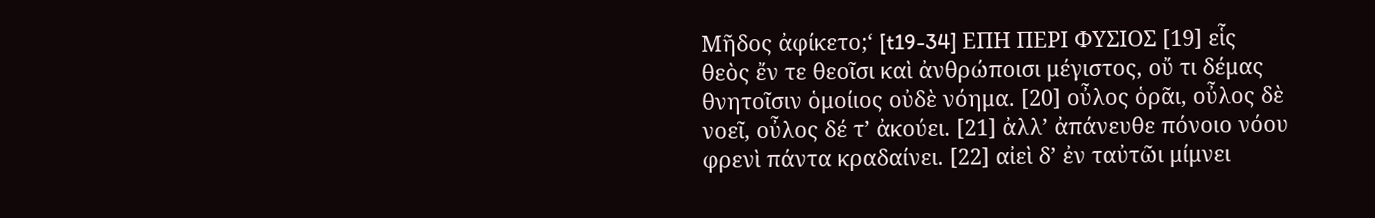Μῆδος ἀφίκετο;‘ [t19-34] ΕΠΗ ΠΕΡΙ ΦΥΣΙΟΣ [19] εἷς θεὸς ἔν τε θεοῖσι καὶ ἀνθρώποισι μέγιστος, οὔ τι δέμας θνητοῖσιν ὁμοίιος οὐδὲ νόημα. [20] οὖλος ὁρᾶι, οὖλος δὲ νοεῖ, οὖλος δέ τ’ ἀκούει. [21] ἀλλ’ ἀπάνευθε πόνοιο νόου φρενὶ πάντα κραδαίνει. [22] αἰεὶ δ’ ἐν ταὐτῶι μίμνει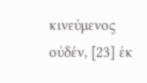κινεύμενος οὐδέν, [23] ἐκ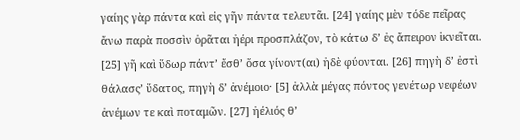γαίης γὰρ πάντα καὶ εἰς γῆν πάντα τελευτᾶι. [24] γαίης μὲν τόδε πεῖρας ἄνω παρὰ ποσσὶν ὁρᾶται ἠέρι προσπλάζον, τὸ κάτω δ’ ἐς ἄπειρον ἱκνεῖται. [25] γῆ καὶ ὕδωρ πάντ’ ἔσθ’ ὅσα γίνοντ(αι) ἠδὲ φύονται. [26] πηγὴ δ’ ἐστὶ θάλασς’ ὕδατος, πηγὴ δ’ ἀνέμοιο· [5] ἀλλὰ μέγας πόντος γενέτωρ νεφέων ἀνέμων τε καὶ ποταμῶν. [27] ἠέλιός θ’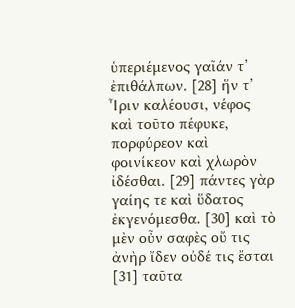ὑπεριέμενος γαῖάν τ’ ἐπιθάλπων. [28] ἥν τ’ Ἶριν καλέουσι, νέφος καὶ τοῦτο πέφυκε, πορφύρεον καὶ φοινίκεον καὶ χλωρὸν ἰδέσθαι. [29] πάντες γὰρ γαίης τε καὶ ὕδατος ἐκγενόμεσθα. [30] καὶ τὸ μὲν οὖν σαφὲς οὔ τις ἀνὴρ ἴδεν οὐδέ τις ἔσται [31] ταῦτα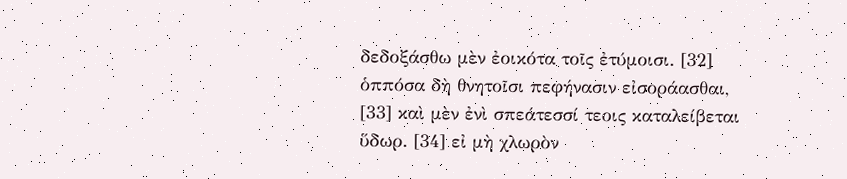δεδοξάσθω μὲν ἐοικότα τοῖς ἐτύμοισι. [32] ὁππόσα δὴ θνητοῖσι πεφήνασιν εἰσοράασθαι, [33] καὶ μὲν ἐνὶ σπεάτεσσί τεοις καταλείβεται ὕδωρ. [34] εἰ μὴ χλωρὸν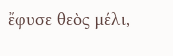ἔφυσε θεὸς μέλι,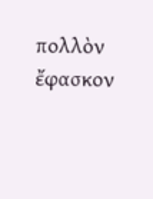πολλὸν ἔφασκον